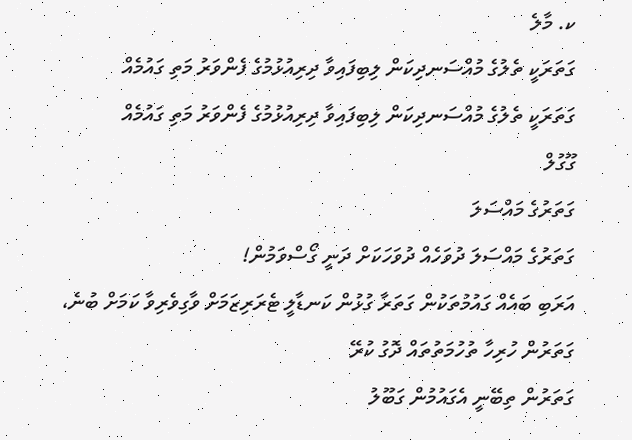ކ. މާލެ
ގަތަރަކީ ތެލުގެ މުއްސަނދިކަން ލިބިފައިވާ ދިރިއުޅުމުގެ ފެންވަރު މަތި ގައުމެއް
ގަތަރަކީ ތެލުގެ މުއްސަނދިކަން ލިބިފައިވާ ދިރިއުޅުމުގެ ފެންވަރު މަތި ގައުމެއް
ގޫގުލް
ގަތަރުގެ މައްސަލަ
ގަތަރުގެ މައްސަލަ ދުވަހެއް ދުވަހަކަށް ދަނީ ގޯސްވަމުން!
އަރަބި ބައެއް ގައުމުތަކުން ގަތަރާ ގުޅުން ކަނޑާލީ ޓެރަރިޒަމަށް ވާގިވެރިވާ ކަމަށް ބުނެ، ގަތަރުން ހުރިހާ ތުހުމަތުތައް ދޮގު ކުރޭ
ގަތަރުން ތިބޭނީ އެގައުމުން ގަބޫލު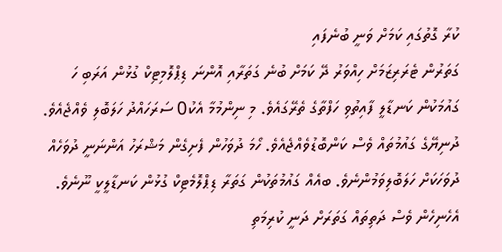ކުރާ ގޮތުގައި ކަމަށް ވަނީ ބުނެފައި
ގަތަރުން ޓެރަރިޒަމަށް ހިއްވަރު ދޭ ކަމަށް ބުނެ ގަތަރާއި އޮންނަ ޑިޕްލޮމިޓިކް ގުޅުން އަރަބި ހަ ގައުމަކުން ކަނޑާލީ ފާއިތުވި ހަފްތާގެ ތެރޭގައެވެ. މި ނިންމުމާ އެކު0 ސަރަހައްދު ހަލަބޮލި ވެއްޖެއެވެ. ދުނިޔޭގެ ގައުމުތައް ވެސް ކަންބޮޑުވެއްޖެއެވެ. ހޯމަ ދުވަހުން ފެށިގެން މަޝްރަހު އަންނަނީ ދުވަހެއް ދުވަހަކަށް ހަލަބޮލިވަމުންނެވެ. ބއެއް ގައުމުތަކުން ގަތަރާ ޑިޕްލޮމެޓިކް ގުޅުން ކަނޑާލީކީ ނޫނެވެ. އެހެނިހެން ވެސް ދަތިތައް ގަތަރަށް ދަނީ ކުރިމަތި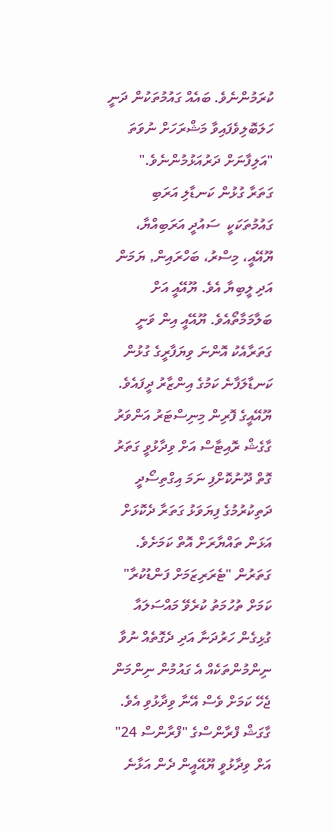ކުރަމުންނެވެ. ބައެއް ގައުމުތަކުން ދަނީ ހަލަބޮލިވެފައިވާ މަޝްރަހަށް ނުވަތަ "އަލިފާނަށް ދަރުއަޅުމުންނެވެ."
ގަތަރާ ގުޅުން ކަނޑާލި އަރަބި ގައުމުތަކަކީ  ސައުދީ އަރަބިއްޔާ، ޔޫއޭއީ، މިސްރު، ބަހްރައިން, ޔަމަން އަދި ލީބިޔާ އެވެ. ޔޫއޭއީ އަށް ބަލާމަމާތޯއެވެ. ޔޫއޭއީ އިން ވަނީ  ގަތަރާއެކު އޮންނަ ވިޔަފާރީގެ ގުޅުން ކަނޑާލަފާނެ ކަމުގެ އިންޒާރު ދީފައެވެ. ޔޫއޭއީގެ ފޮރިން މިނިސްޓަރު އަންވަރު ގާގެޝް ރޮއިޓާސް އަށް ވިދާޅުވީ ގަތަރު ގޮތް ދޫނުކޮށްފި ނަމަ އިގްތިސޯދީ ދަތިކުރުމުގެ ފިޔަވަޅު ގަތަރާ ދެކޮޅަށް އަޅަން ތައްޔާރަށް އޮތް ކަމަށެވެ. ގަތަރުން "ޓެރަރިޒަމަށް ފަންޑުކުރާ" ކަމަށް ތުހުމަތު ކުރެވޭ މައްސަލައާ ގުޅިގެން ހަރުދަނާ އަދި ދެގޮތެއް ނުވާ ނިންމުންތަކެއް އެ ގައުމުން ނިންމަން ޖެހޭ ކަމަށް ވެސް އޭނާ ވިދާޅުވި އެވެ. ގާގަޝް ފްރާންސްގެ "ފްރާންސް 24" އަށް ވިދާޅުވީ ޔޫއޭއީން ދެން އަޅާނެ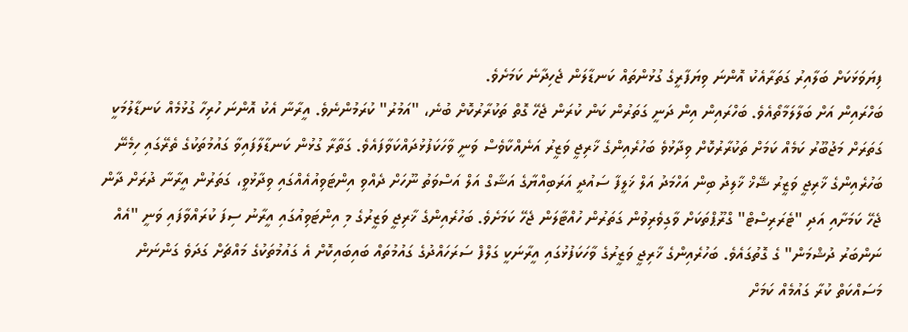ފިޔަވަޅަކަށް ބަލާއިރު ގަތަރާއެކު އޮންނަ ވިޔަފާރީގެ ގުޅުންތައް ކަނޑާލަން ޖެހިދާނެ ކަމަށެވެ.
ބަހްރައިން އަށް ބަލާލަމާތޯއެވެ. ބަހްރައިން އިން ދަނީ ގަތަރުން ކަން ކުރަން ޖެހޭ ގޮތް ތަކުރާރުކޮށް ބުނެ، "އަމުރު" ކުރަމުންނެވެ. އީރާނާ އެކު އޮންނަ ހުރިހާ ގުޅުމެއް ކަނޑާލުމަކީ ގަތަރަށް މަޖުބޫރު ކަމެއް ކަމަށް ތަކުރާރުކޮށް ވިދާޅުވެ ބަހުރެއިންގެ ޚާރިޖީ ވަޒީރު އަނެއްކާވެސް ވަނީ ވާހަކަފުޅުދައްކަވާފައެވެ. ގަތާރާ ގުޅުން ކަނޑާލާފައިވާ ގައުމުތަކުގެ ތެރޭގައި ހިމެނޭ ބަހުރެއިންގެ ޚާރިޖީ ވަޒީރު ޝޭޚް ޚާލިދު ބިން އަހްމަދު އަލް ޚަލީފާ ސައުދީ އަރަބިއްޔާގެ އަޝާގް އަލް އަސްވަތު ނޫހަށް ދެއްވި އިންޓަވިއުއެއްގައި ވިދާޅުވީ، ގަތަރުން އީރާނާ ދުރަށް ދާން ޖެހޭ ކަމަށާއި އަދި "ޓެރަރިސްޓް" ގްރޫޕްތަކަށް ވާގިވެރިވުން ގަތަރުން ހުއްޓާލަން ޖެހޭ ކަމަށެވެ. ބަހުރެއިންގެ ޚާރިޖީ ވަޒީރުގެ މި އިންޓަވިއުގައި އީރާނު ސިފަ ކުރައްވާފައި ވަނީ "އެއް ނަންބަރު ދުޝްމަން" ގެ ގޮތުގައެވެ. ބަހުރެއިންގެ ޚާރިޖީ ވަޒީރުގެ ވާހަކަފުޅުގައި އީރާނަކީ ގަލްފް ސަރަހައްދުގެ ގައުމުތައް ބައިބައިކޮށް އެ ގައުމުތަކުގެ މައްޗަށް ގަދަވެ ގަންނަން މަސައްކަތް ކުރާ ގައުމެއް ކަމަށް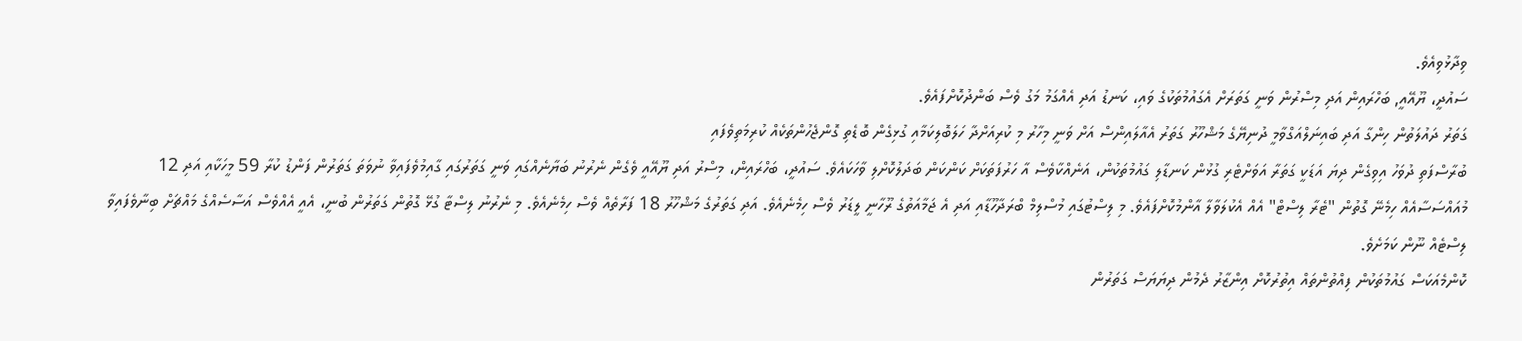ވިދާޅުވިއެވެ.
ސައުދީ، ޔޫއޭއީ, ބަހްރައިން އަދި މިސްރުން ވަނީ ގަތަރަށް އެގައުމުތަކުގެ ވައި، ކަނޑު އަދި އެއްގަމު މަގު ވެސް ބަންދުކޮށްފައެވެ.
ގަތަރު ދައުލަތުން ހިންގާ އަދި ބައިނަލްއަގްވާމީ ދުނިޔޭގެ މަޝްހޫރު ގަތަރު އެއާލައިންސް އަށް ވަނީ މިހާރު މި ކުރިއަށްދާ ހަލަބޮލިކަމާއި ގުޅިގެން ބޮޑެތި ގޮންޖެހުންތަކެއް ކުރިމަތިވެފައި
ބުރާސްފަތި ދުވަހު އިވިގެން ދިޔަ އަޑަކީ ގަތަރާ އަވަށްޓެރި ގުޅުން ކަނޑާލި ގައުމުތަކުން، އަނެއްކާވެސް އާ ހަރުފަތަކަށް ކަންކަން ބަދަލުކޮށްލި ވާހަކައެވެ. ސައުދީ، ބަހްރައިން، މިސްރު އަދި ޔޫއޭއީ ވެގެން ނެރުނު ބަޔާނެއްގައި ވަނީ ގަތަރުގައި ގާއިމުވެފައިވާ ނުވަތަ ގަތަރުން ފަންޑު ކުރާ 59 މީހަކާއި އަދި 12 މުއައްސަސާއެއް ހިމެނޭ ގޮތުން "ޓެރާ ލިސްޓް" އެއް އެކުލަވާލާ އާންމުކޮށްފައެވެ. މި ލިސްޓުގައި މުސްލިމް ބްރަދާހޫޑާއި އަދި އެ ޖަމާއަތުގެ ރޫހާނީ ލީޑަރު ވެސް ހިމެނެއެވެ. އަދި ގަތަރުގެ މަޝްހޫރު 18 ފަރާތެއް ވެސް ހިމެނެއެވެ. މި ނެރުނު ލިސްޓާ ގުޅޭ ގޮތުން ގަތަރުން ބުނީ، އެއީ އެއްވެސް އަސާސެއްގެ މައްޗަށް ބިނާވެފައިވާ ލިސްޓެއް ނޫން ކަމަށެވެ.
ކޮންމެއަކަސް ގައުމުތަކުން ފިއްތުންތައް އިތުރުކޮށް އިންޒާރު ދެމުން ދިޔަޔަސް ގަތަރުން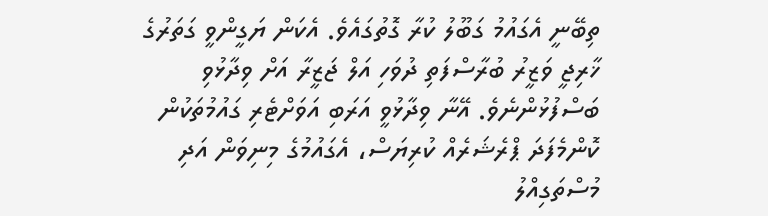ތިބޭނީ އެގައުމު ގަބޫލު ކުރާ ގޮތުގައެވެ. އެކަން ޔަގީންވީ ގަތަރުގެ ޚާރިޖީ ވަޒީރު ބުރާސްފަތި ދުވަހި އަލް ޖަޒީރާ އަށް ވިދާޅުވި ބަސްފުޅުންނެވެ. އޭނާ ވިދާޅުވީ އަރަބި އަވަށްޓެރި ގައުމުތަކުން ކޮންމެފަދަ ޕްރެޝަރެއް ކުރިޔަސް، އެގައުމުގެ މިނިވަން އަދި މުސްތަގިއްލު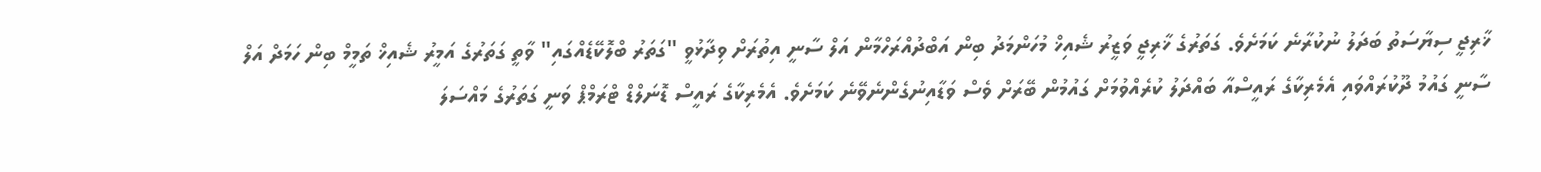ޚާރިޖީ ސިޔާސަތު ބަދަލު ނުކުރާނެ ކަމަށެވެ. ގަތަރުގެ ޚާރިޖީ ވަޒީރު ޝެއިޚް މުހަންމަދު ބިން އަބްދުއްރަހްމާން އަލް ސާނީ އިތުރަށް ވިދާޅުވީ "ގަތަރު ބްލޮކޭޑެއްގައި" ވާތީ ގަތަރުގެ އަމީރު ޝެއިޚް ތަމީމް ބިން ހަމަދް އަލް ސާނީ ގައުމު ދޫކުރައްވައި އެމެރިކާގެ ރައީސްއާ ބައްދަލު ކުރެއްވުމަށް ގައުމުން ބޭރަށް ވެސް ވަޑާއިނުގެންނެވޭނެ ކަމަށެވެ. އެމެރިކާގެ ރައީސް ޑޮނަލްޑް ޓްރަމްޕް ވަނީ ގަތަރުގެ މައްސަލަ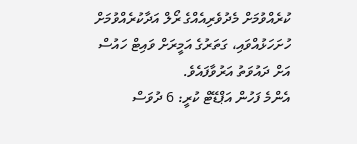ކުރެއްވުމަށް މެދުވެރިއެއްގެ ރޯލް އަދާކުރެއްވުމަށް ހުށަހަޅުއްވައި، ގަތަރުގެ އަމީރަށް ވައިޓް ހައުސް އަށް ދައުވަތު އަރުވާފައެވެ.
އެންމެ ފަހުން އަޕްޑޭޓް ކުރީ: 6 ދުވަސް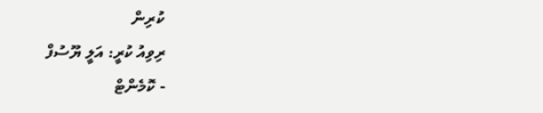ކުރިން
ރިވިއު ކުރީ: އަލީ ޔޫސުފް
- ކޮމެންޓް